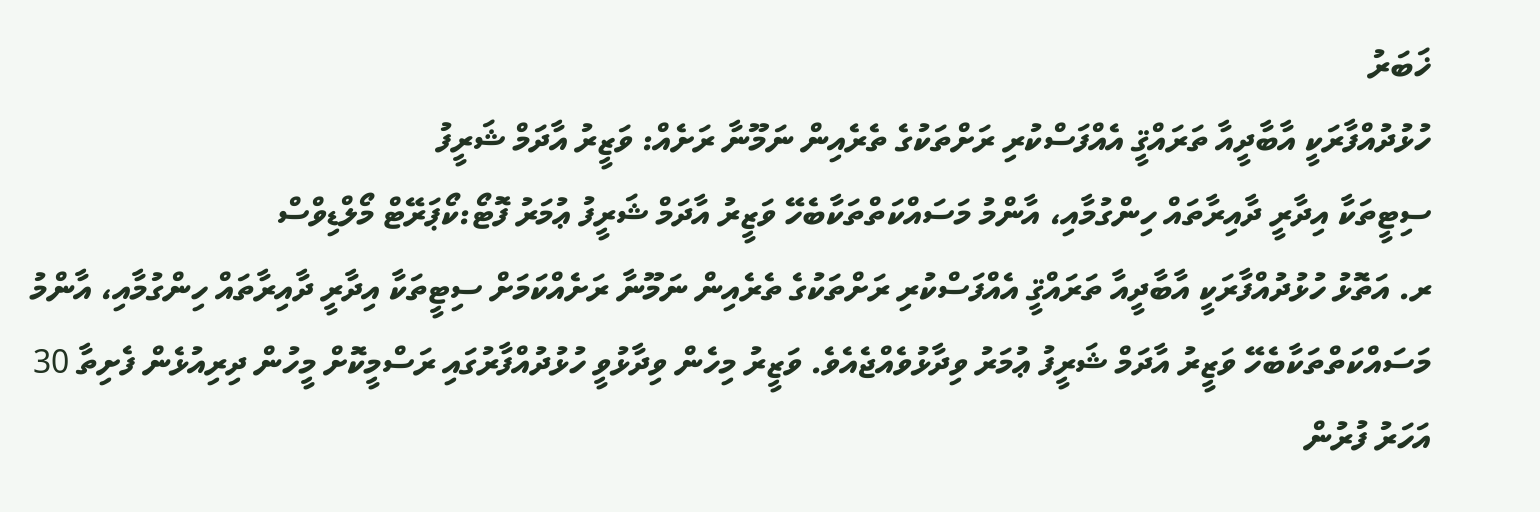ޚަބަރު
ހުޅުދުއްފާރަކީ އާބާދީއާ ތަރައްޤީ އެއްފަސްކުރި ރަށްތަކުގެ ތެރެއިން ނަމޫނާ ރަށެއް: ވަޒީރު އާދަމް ޝަރީފު
ސިޓީތަކާ އިދާރީ ދާއިރާތައް ހިންގުމާއި، އާންމު މަސައްކަތްތަކާބެހޭ ވަޒީރު އާދަމް ޝަރީފު ޢުމަރު ފޮޓޯ:ކޯޕަރޭޓް މޯލްޑިވްސް
ރ. އަތޮޅު ހުޅުދުއްފާރަކީ އާބާދީއާ ތަރައްޤީ އެއްފަސްކުރި ރަށްތަކުގެ ތެރެއިން ނަމޫނާ ރަށެއްކަމަށް ސިޓީތަކާ އިދާރީ ދާއިރާތައް ހިންގުމާއި، އާންމު މަސައްކަތްތަކާބެހޭ ވަޒީރު އާދަމް ޝަރީފު ޢުމަރު ވިދާޅުވެއްޖެއެވެ. ވަޒީރު މިހެން ވިދާޅުވީ ހުޅުދުއްފާރުގައި ރަސްމީކޮށް މީހުން ދިރިއުޅެން ފެށިތާ 30 އަހަރު ފުރުން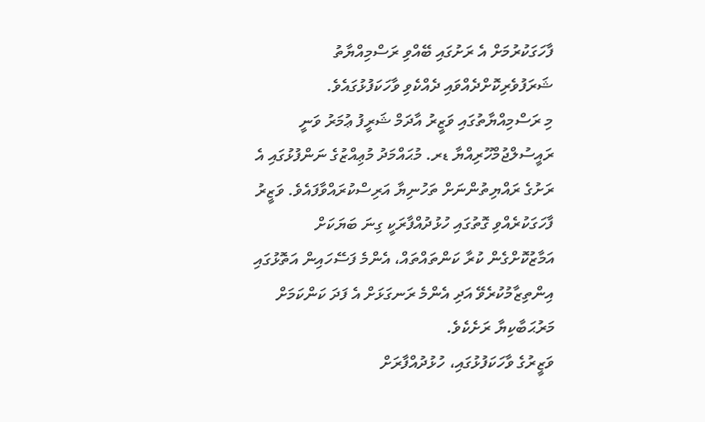ފާހަގަކުރުމަށް އެ ރަށުގައި ބޭއްވި ރަސްމިއްޔާތު ޝަރަފުވެރިކޮށްދެއްވައި ދެއްކެވި ވާހަކަފުޅުގައެވެ.
މި ރަސްމިއްޔާތުގައި ވަޒީރު އާދަމް ޝަރީފު ޢުމަރު ވަނީ ރައީސުލްޖުމްހޫރިއްޔާ ޑރ. މުޙައްމަދު މުޢިއްޒުގެ ނަންފުޅުގައި އެ ރަށުގެ ރައްޔިތުންނަށް ތަހުނިޔާ އަރިސްކުރައްވާފައެވެ. ވަޒީރު ފާހަގަކުރެއްވި ގޮތުގައި ހުޅުދުއްފާރަކީ ގިނަ ބަޔަކަށް އަމާޒުކޮށްގެން ކުރާ ކަންތައްތައް، އެންމެ ފަސޭހައިން އަތޮޅުގައި އިންތިޒާމުކުރެވޭ އަދި އެންމެ ރަނގަޅަށް އެ ފަދަ ކަންކަމަށް މަރުޙަބާކިޔާ ރަށެކެވެ.
ވަޒީރުގެ ވާހަކަފުޅުގައި، ހުޅުދުއްފާރަށް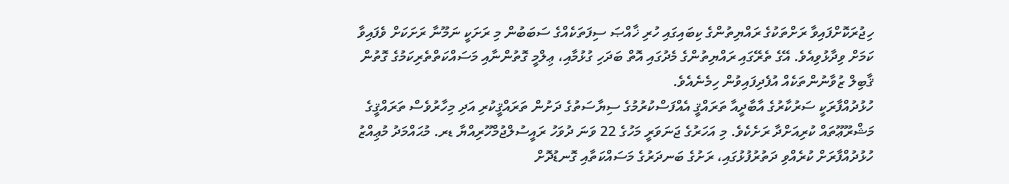ހިޖުރަކޮށްފައިވާ ރަށްތަކުގެ ރައްޔިތުންގެ ކިބައިގައި ހުރި ޚާއްޞަ ސިފަތަކެއްގެ ސަބަބުން މި ރަށަކީ ނަމޫނާ ރަށަކަށް ވެފައިވާ ކަމަށް ވިދާޅުވިއެވެ. އޭގެ ތެރޭގައި ރައްޔިތުންގެ މެދުގައި އޮތް ބަދަހި ގުޅުމާއި، ޢިލްމީ ގޮތުންނާއި މަސައްކަތްތެރިކަމުގެ ގޮތުން ޤާބިލް ޒުވާނުންތަކެއް އުފެދިފައިވުން ހިމެނެއެވެ.
ހުޅުދުއްފާރަކީ ސަރުކާރުގެ އާބާދީއާ ތަރައްޤީ އެއްފަސްކުރުމުގެ ސިޔާސަތުގެ ދަށުން ތަރައްޤީކުރި އަދި މިހާރުވެސް ތަރައްޤީގެ މަޝްރޫޢޫތައް ކުރިއަށްދާ ރަށެކެވެ. މި އަހަރުގެ ޖަނަވަރީ މަހުގެ 22 ވަނަ ދުވަހު ރައީސުލްޖުމްހޫރިއްޔާ ޑރ. މުޙައްމަދު މުޢިއްޒު ހުޅުދުއްފާރަށް ކުރެއްވި ދަތުރުފުޅުގައި، ރަށުގެ ބަނދަރުގެ މަސައްކަތާއި ގޮނޑުދޮށް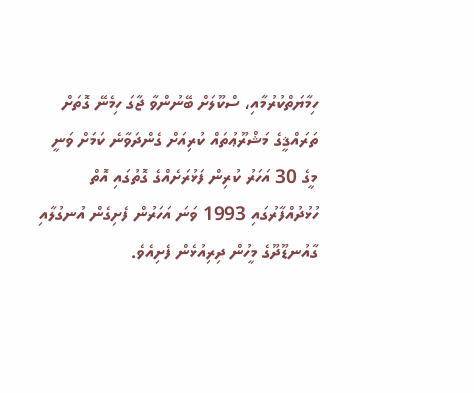ހިމާޔަތްކުރުމާއި، ސްކޫލަށް ބޭނުންވާ ޖާގަ ހިމެނޭ ގޮތަށް ތަރައްޤީގެ މަޝްރޫޢުތައް ކުރިއަށް ގެންދަވާނެ ކަމަށް ވަނީ
މީގެ 30 އަހަރު ކުރިން ފަޅުރަށެއްގެ ގޮތުގައި އޮތް ހުޅުދުއްފާރުގައި 1993 ވަނަ އަހަރުން ފެށިގެން އުނގުލާއި ގާއުނޑޫދޫގެ މީހުން ދިރިއުޅެން ފެށިއެވެ.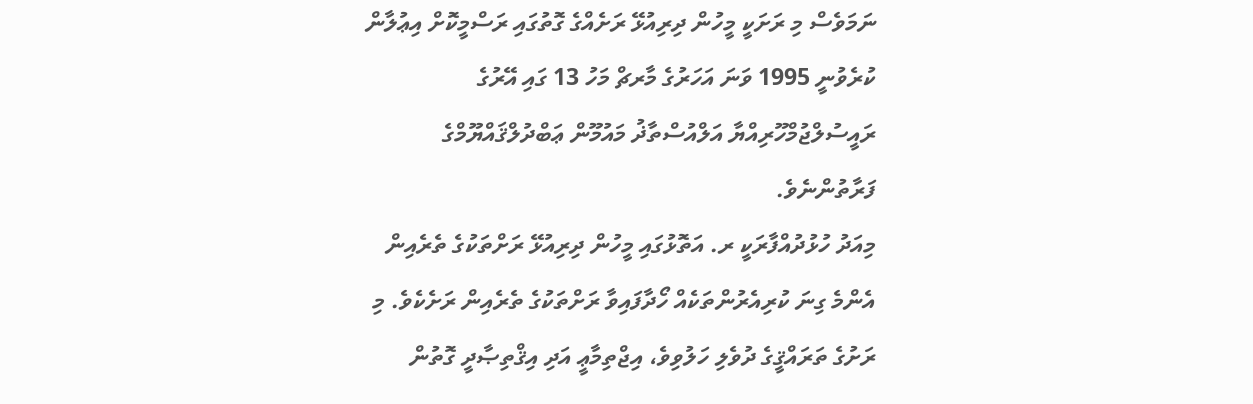ނަމަވެސް މި ރަށަކީ މީހުން ދިރިއުޅޭ ރަށެއްގެ ގޮތުގައި ރަސްމީކޮށް އިޢުލާން ކުރެވުނީ 1995 ވަނަ އަހަރުގެ މާރޗް މަހު 13 ގައި އޭރުގެ ރައީސުލްޖުމްހޫރިއްޔާ އަލްއުސްތާޛު މައުމޫން ޢަބްދުލްޤައްޔޫމްގެ ފަރާތުންނެވެ.
މިއަދު ހުޅުދުއްފާރަކީ ރ. އަތޮޅުގައި މީހުން ދިރިއުޅޭ ރަށްތަކުގެ ތެރެއިން އެންމެ ގިނަ ކުރިއެރުންތަކެއް ހޯދާފައިވާ ރަށްތަކުގެ ތެރެއިން ރަށެކެވެ. މި ރަށުގެ ތަރައްޤީގެ ދުވެލި ހަލުވިވެ، އިޖްތިމާޢީ އަދި އިޤްތިޞާދީ ގޮތުން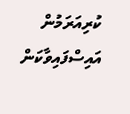ކުރިއަރަމުން އައިސްފައިވާކަން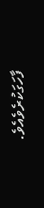ފާހަގަކުރެވެއެވެ.